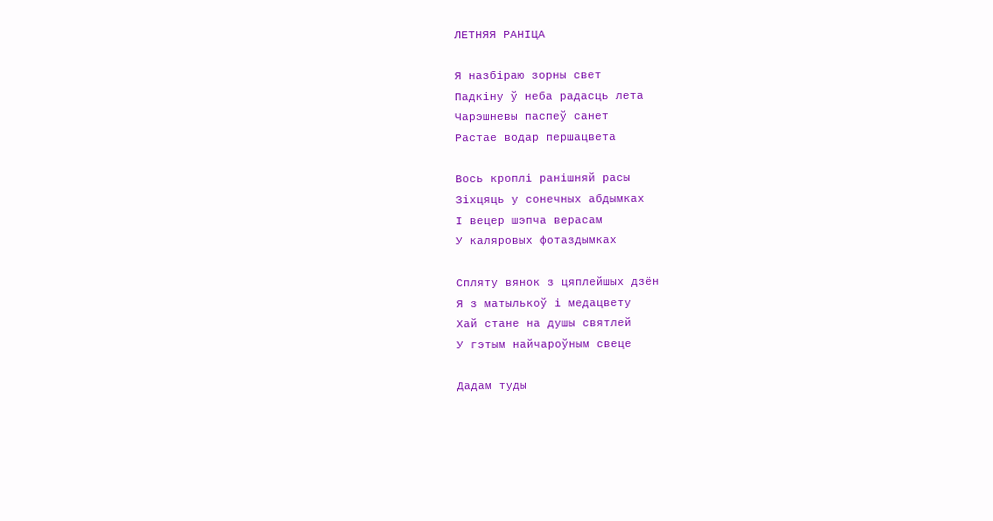ЛЕТНЯЯ РАНІЦА

Я назбіраю зорны свет
Падкіну ў неба радасць лета
Чарэшневы паспеў санет
Растае водар першацвета

Вось кроплі ранішняй расы
Зіхцяць у сонечных абдымках
І вецер шэпча верасам
У каляровых фотаздымках

Спляту вянок з цяплейшых дзён
Я з матылькоў і медацвету
Хай стане на душы святлей
У гэтым найчароўным свеце

Дадам туды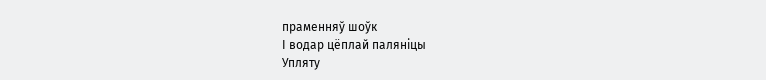праменняў шоўк
І водар цёплай паляніцы
Упляту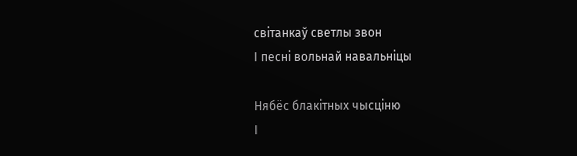світанкаў светлы звон
І песні вольнай навальніцы

Нябёс блакітных чысціню
І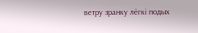ветру зранку лёгкі подых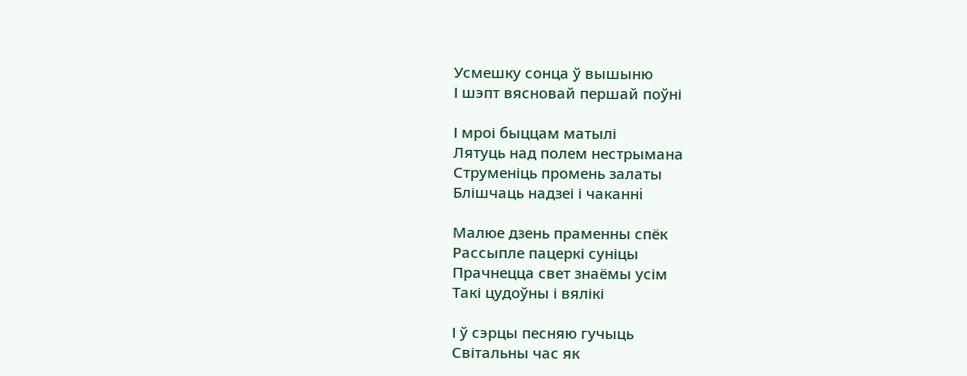Усмешку сонца ў вышыню
І шэпт вясновай першай поўні

І мроі быццам матылі
Лятуць над полем нестрымана
Струменіць промень залаты
Блішчаць надзеі і чаканнi

Малюе дзень праменны спёк
Рассыпле пацеркі суніцы
Прачнецца свет знаёмы усім
Такі цудоўны і вялікі

І ў сэрцы песняю гучыць
Світальны час як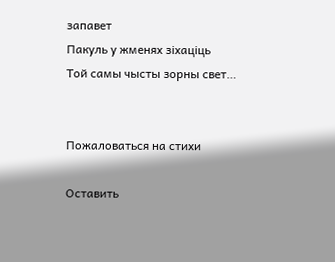запавет
Пакуль у жменях зіхацiць
Той самы чысты зорны свет…


Пожаловаться на стихи

Оставить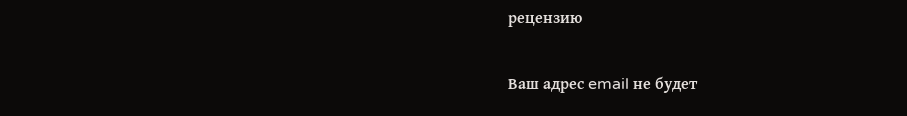рецензию

Ваш адрес email не будет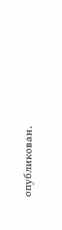опубликован.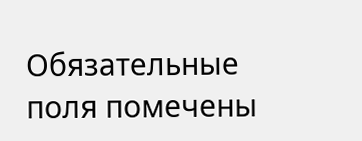Обязательные поля помечены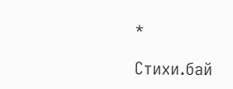*

Стихи.бай